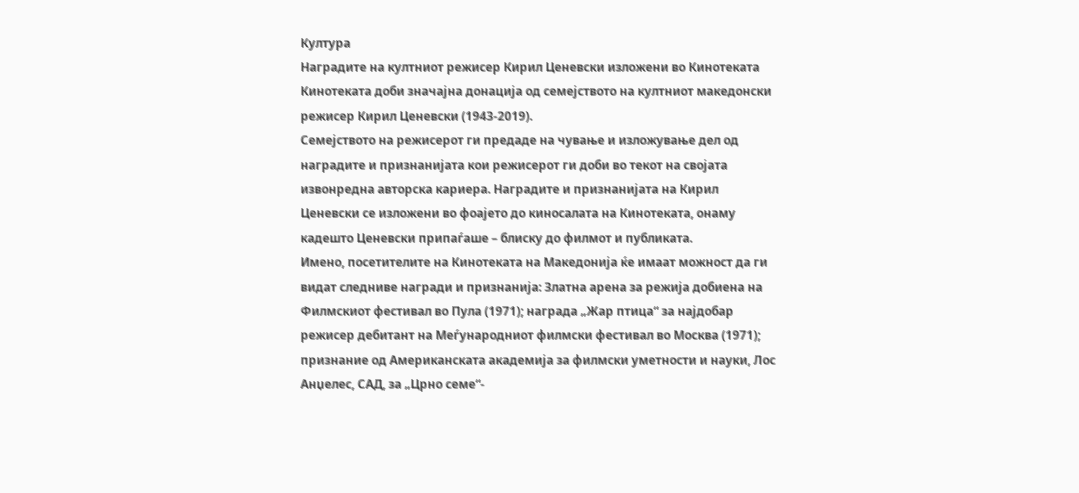Култура
Наградите на култниот режисер Кирил Ценевски изложени во Кинотеката
Кинотеката доби значајна донација од семејството на култниот македонски режисер Кирил Ценевски (1943-2019).
Семејството на режисерот ги предаде на чување и изложување дел од наградите и признанијата кои режисерот ги доби во текот на својата извонредна авторска кариера. Наградите и признанијата на Кирил Ценевски се изложени во фоајето до киносалата на Кинотеката, онаму кадешто Ценевски припаѓаше – блиску до филмот и публиката.
Имено, посетителите на Кинотеката на Македонија ќе имаат можност да ги видат следниве награди и признанија: Златна арена за режија добиена на Филмскиот фестивал во Пула (1971); награда „Жар птица“ за најдобар режисер дебитант на Меѓународниот филмски фестивал во Москва (1971); признание од Американската академија за филмски уметности и науки, Лос Анџелес, САД, за „Црно семе“-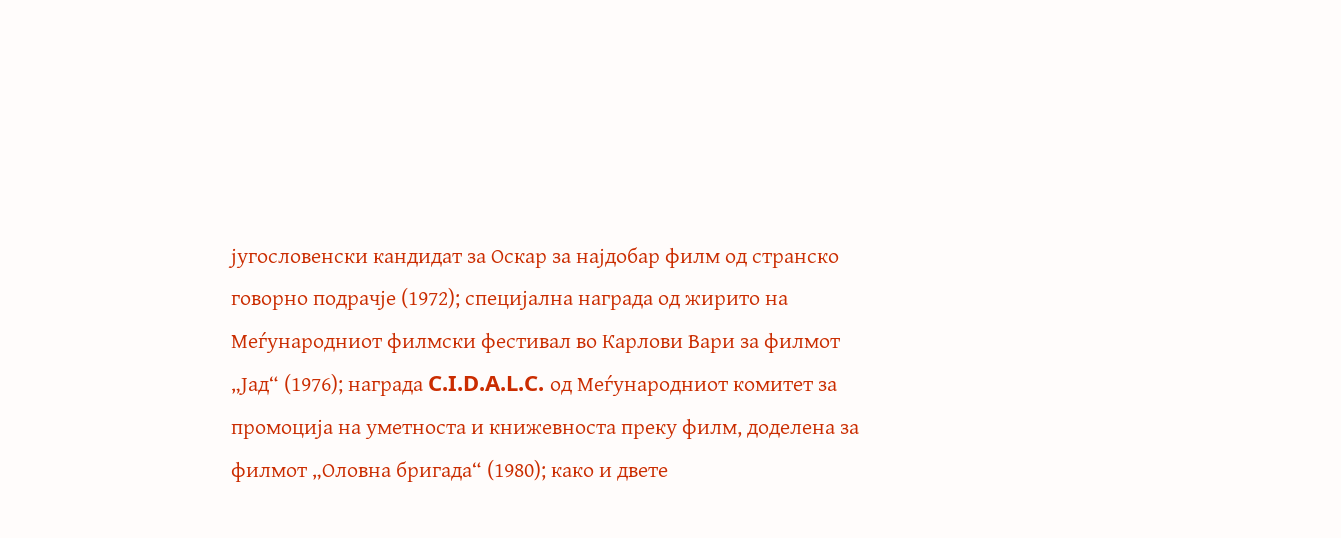југословенски кандидат за Оскар за најдобар филм од странско говорно подрачје (1972); специјална награда од жирито на Меѓународниот филмски фестивал во Карлови Вари за филмот „Јад“ (1976); награда C.I.D.A.L.C. од Меѓународниот комитет за промоција на уметноста и книжевноста преку филм, доделена за филмот „Оловна бригада“ (1980); како и двете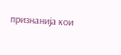признанија кои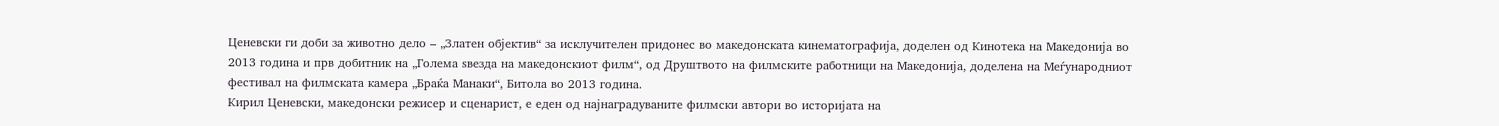Ценевски ги доби за животно дело – „Златен објектив“ за исклучителен придонес во македонската кинематографија, доделен од Кинотека на Македонија во 2013 година и прв добитник на „Голема ѕвезда на македонскиот филм“, од Друштвото на филмските работници на Македонија, доделена на Меѓународниот фестивал на филмската камера „Браќа Манаки“, Битола во 2013 година.
Кирил Ценевски, македонски режисер и сценарист, е еден од најнаградуваните филмски автори во историјата на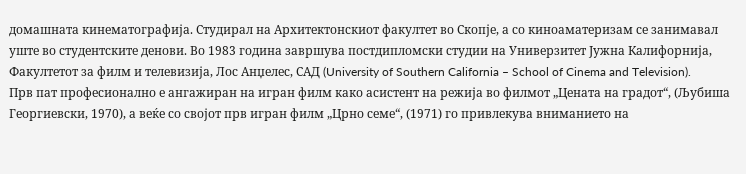домашната кинематографија. Студирал на Архитектонскиот факултет во Скопје, а со киноаматеризам се занимавал уште во студентските денови. Во 1983 година завршува постдипломски студии на Универзитет Јужна Калифорнија, Факултетот за филм и телевизија, Лос Анџелес, САД (University of Southern California – School of Cinema and Television).
Прв пат професионално е ангажиран на игран филм како асистент на режија во филмот „Цената на градот“, (Љубиша Георгиевски, 1970), а веќе со својот прв игран филм „Црно семе“, (1971) го привлекува вниманието на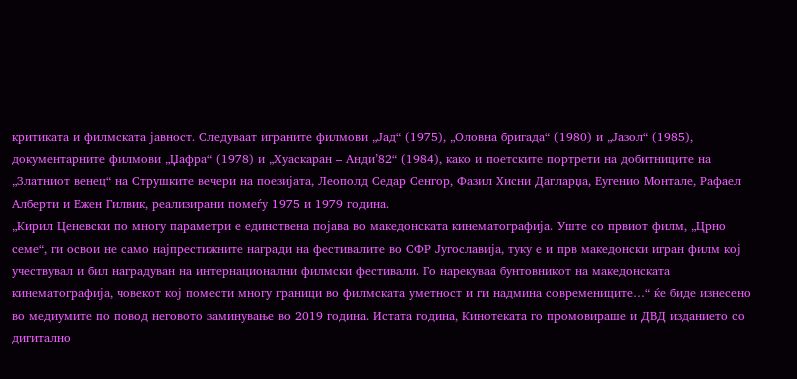критиката и филмската јавност. Следуваат играните филмови „Јад“ (1975), „Оловна бригада“ (1980) и „Јазол“ (1985), документарните филмови „Џафра“ (1978) и „Хуаскаран – Анди’82“ (1984), како и поетските портрети на добитниците на „Златниот венец“ на Струшките вечери на поезијата, Леопoлд Седар Сенгор, Фазил Хисни Дагларџа, Еугенио Монтале, Рафаел Алберти и Ежен Гилвик, реализирани помеѓу 1975 и 1979 година.
„Кирил Ценевски по многу параметри е единствена појава во македонската кинематографија. Уште со првиот филм, „Црно семе“, ги освои не само најпрестижните награди на фестивалите во СФР Југославија, туку е и прв македонски игран филм кој учествувал и бил наградуван на интернационални филмски фестивали. Го нарекуваа бунтовникот на македонската кинематографија, човекот кој помести многу граници во филмската уметност и ги надмина современиците…“ ќе биде изнесено во медиумите по повод неговото заминување во 2019 година. Истата година, Кинотеката го промовираше и ДВД изданието со дигитално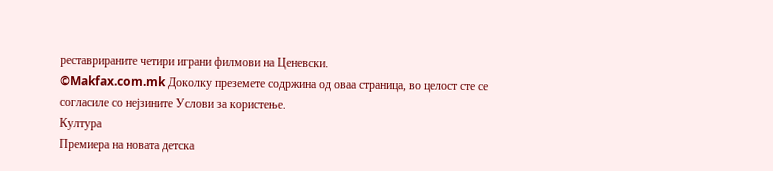реставрираните четири играни филмови на Ценевски.
©Makfax.com.mk Доколку преземете содржина од оваа страница, во целост сте се согласиле со нејзините Услови за користење.
Култура
Премиера на новата детска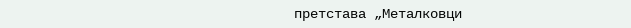претстава „Металковци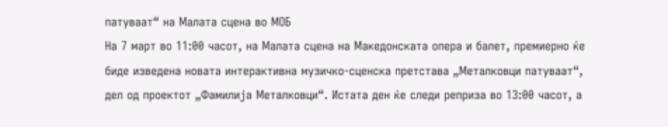патуваат“ на Малата сцена во МОБ
На 7 март во 11:00 часот, на Малата сцена на Македонската опера и балет, премиерно ќе биде изведена новата интерактивна музичко-сценска претстава „Металковци патуваат“, дел од проектот „Фамилија Металковци“. Истата ден ќе следи реприза во 13:00 часот, а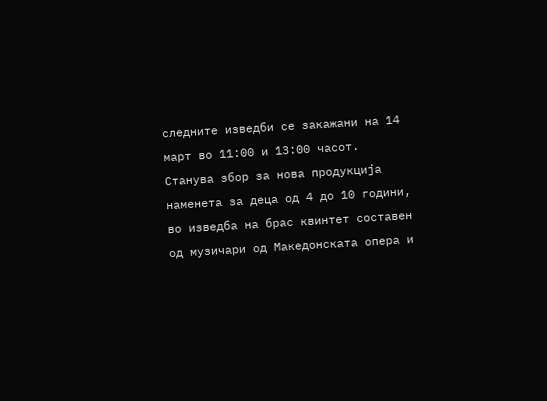следните изведби се закажани на 14 март во 11:00 и 13:00 часот.
Станува збор за нова продукција наменета за деца од 4 до 10 години, во изведба на брас квинтет составен од музичари од Македонската опера и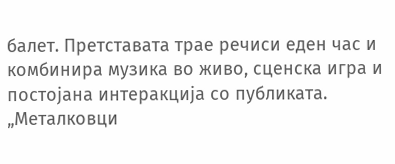балет. Претставата трае речиси еден час и комбинира музика во живо, сценска игра и постојана интеракција со публиката.
„Металковци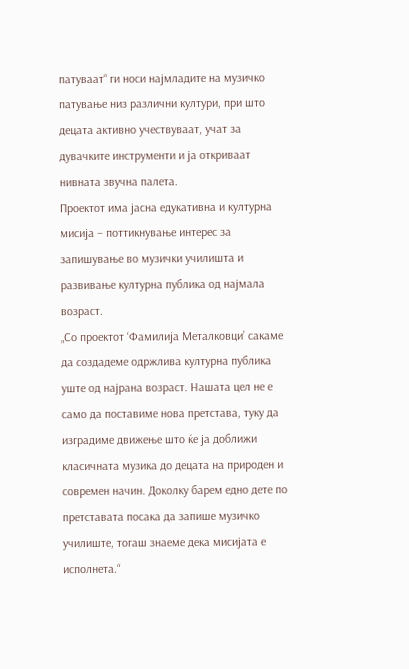патуваат“ ги носи најмладите на музичко патување низ различни култури, при што децата активно учествуваат, учат за дувачките инструменти и ја откриваат нивната звучна палета.
Проектот има јасна едукативна и културна мисија – поттикнување интерес за запишување во музички училишта и развивање културна публика од најмала возраст.
„Со проектот ‘Фамилија Металковци’ сакаме да создадеме одржлива културна публика уште од најрана возраст. Нашата цел не е само да поставиме нова претстава, туку да изградиме движење што ќе ја доближи класичната музика до децата на природен и современ начин. Доколку барем едно дете по претставата посака да запише музичко училиште, тогаш знаеме дека мисијата е исполнета.“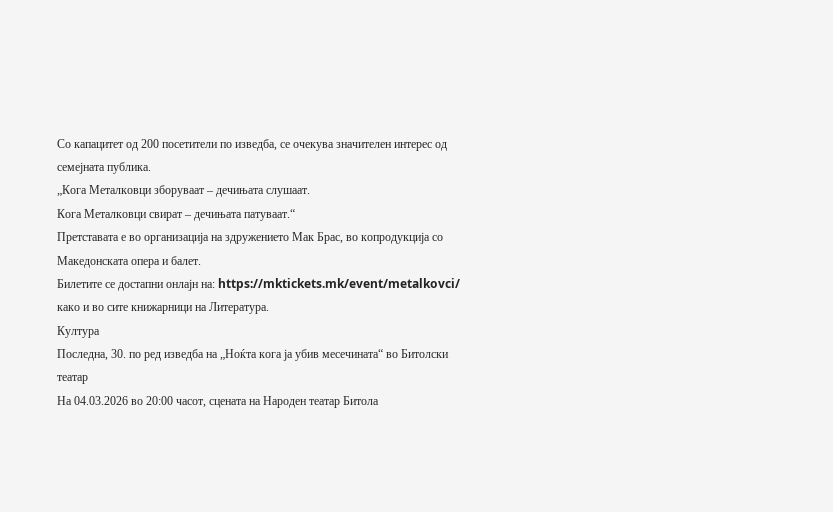Со капацитет од 200 посетители по изведба, се очекува значителен интерес од семејната публика.
„Кога Металковци зборуваат – дечињата слушаат.
Кога Металковци свират – дечињата патуваат.“
Претставата е во организација на здружението Мак Брас, во копродукција со Македонската опера и балет.
Билетите се достапни онлајн на: https://mktickets.mk/event/metalkovci/ како и во сите книжарници на Литература.
Култура
Последна, 30. по ред изведба на „Ноќта кога ја убив месечината“ во Битолски театар
На 04.03.2026 во 20:00 часот, сцената на Народен театар Битола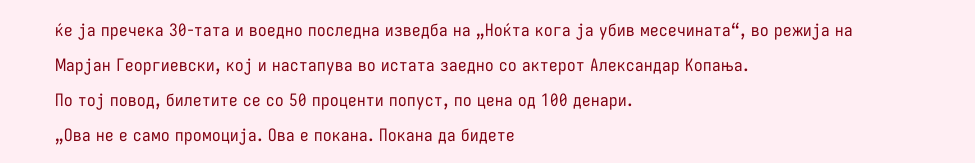ќе ја пречека 30-тата и воедно последна изведба на „Ноќта кога ја убив месечината“, во режија на Марјан Георгиевски, кој и настапува во истата заедно со актерот Александар Копања.
По тој повод, билетите се со 50 проценти попуст, по цена од 100 денари.
„Ова не е само промоција. Ова е покана. Покана да бидете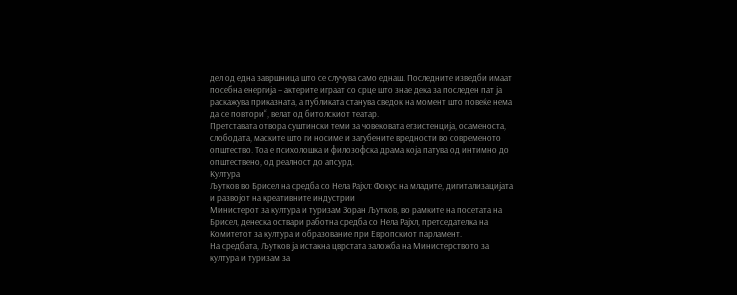дел од една завршница што се случува само еднаш. Последните изведби имаат посебна енергија – актерите играат со срце што знае дека за последен пат ја раскажува приказната, а публиката станува сведок на момент што повеќе нема да се повтори“, велат од битолскиот театар.
Претставата отвора суштински теми за човековата егзистенција, осаменоста, слободата, маските што ги носиме и загубените вредности во современото општество. Тоа е психолошка и филозофска драма која патува од интимно до општествено, од реалност до апсурд.
Култура
Љутков во Брисел на средба со Нела Рајхл: Фокус на младите, дигитализацијата и развојот на креативните индустрии
Министерот за култура и туризам Зоран Љутков, во рамките на посетата на Брисел, денеска оствари работна средба со Нела Рајхл, претседателка на Комитетот за култура и образование при Европскиот парламент.
На средбата, Љутков ја истакна цврстата заложба на Министерството за култура и туризам за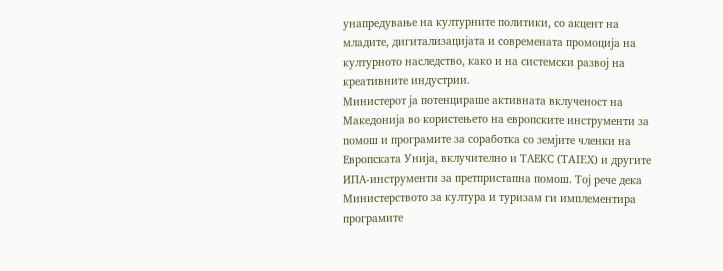унапредување на културните политики, со акцент на младите, дигитализацијата и современата промоција на културното наследство, како и на системски развој на креативните индустрии.
Министерот ја потенцираше активната вклученост на Македонија во користењето на европските инструменти за помош и програмите за соработка со земјите членки на Европската Унија, вклучително и ТАЕКС (TAIEX) и другите ИПА-инструменти за претпристапна помош. Тој рече дека Министерството за култура и туризам ги имплементира програмите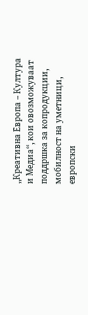„Креативна Европа – Култура и Медиа“, кои овозможуваат поддршка за копродукции, мобилност на уметници, европски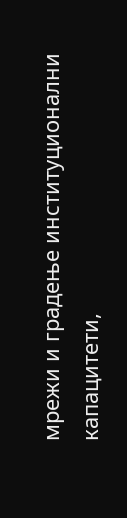мрежи и градење институционални капацитети,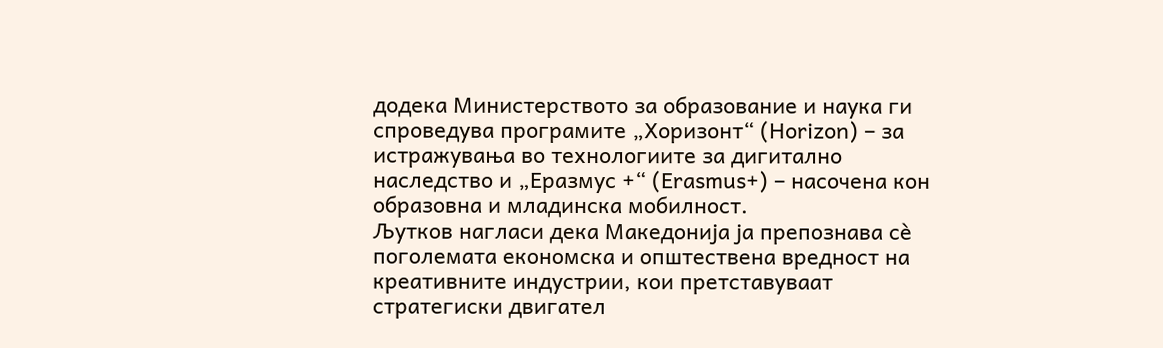додека Министерството за образование и наука ги спроведува програмите „Хоризонт“ (Horizon) – за истражувања во технологиите за дигитално наследство и „Еразмус +“ (Erasmus+) – насочена кон образовна и младинска мобилност.
Љутков нагласи дека Македонија ја препознава сѐ поголемата економска и општествена вредност на креативните индустрии, кои претставуваат стратегиски двигател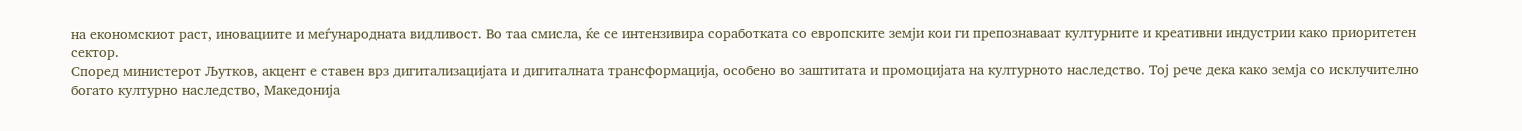на економскиот раст, иновациите и меѓународната видливост. Во таа смисла, ќе се интензивира соработката со европските земји кои ги препознаваат културните и креативни индустрии како приоритетен сектор.
Според министерот Љутков, акцент е ставен врз дигитализацијата и дигиталната трансформација, особено во заштитата и промоцијата на културното наследство. Тој рече дека како земја со исклучително богато културно наследство, Македонија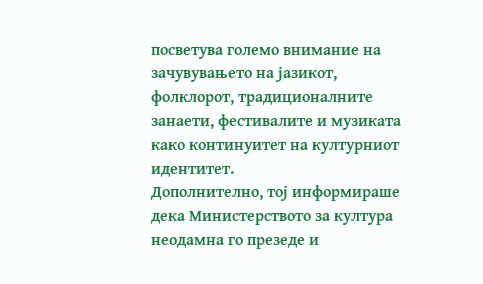посветува големо внимание на зачувувањето на јазикот, фолклорот, традиционалните занаети, фестивалите и музиката како континуитет на културниот идентитет.
Дополнително, тој информираше дека Министерството за култура неодамна го презеде и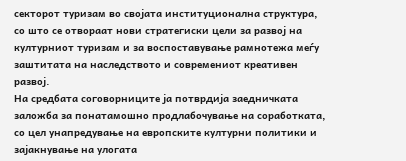секторот туризам во својата институционална структура, со што се отвораат нови стратегиски цели за развој на културниот туризам и за воспоставување рамнотежа меѓу заштитата на наследството и современиот креативен развој.
На средбата соговорниците ја потврдија заедничката заложба за понатамошно продлабочување на соработката, со цел унапредување на европските културни политики и зајакнување на улогата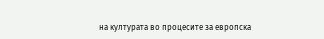на културата во процесите за европска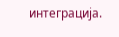интеграција.